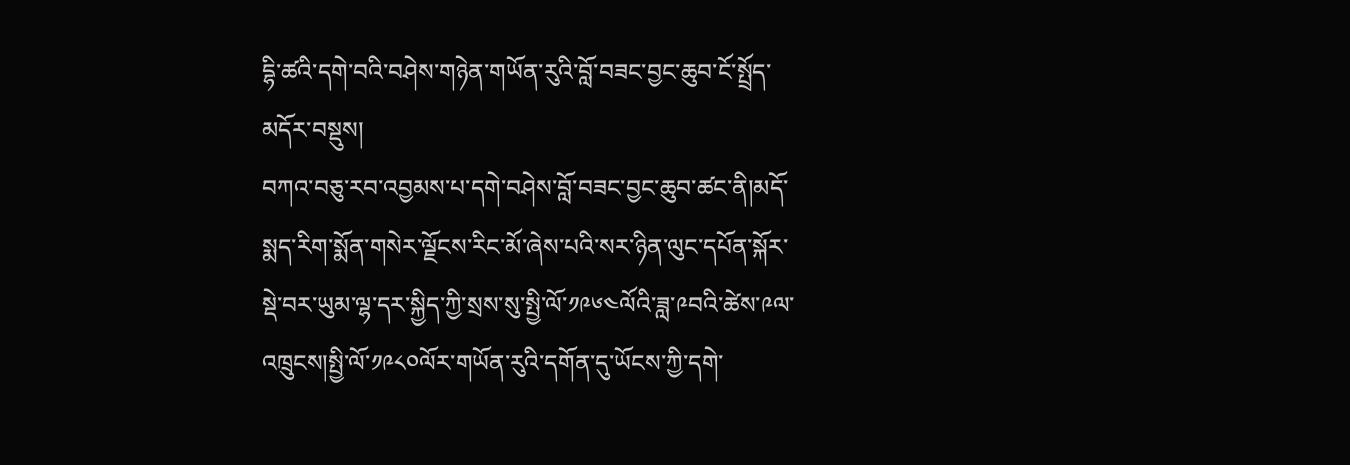དྷི་ཚའི་དགེ་བའི་བཤེས་གཉེན་གཡོན་རུའི་བློ་བཟང་བྱང་ཆུབ་ངོ་སྤྲོད་མདོར་བསྡུས།
བཀའ་བཅུ་རབ་འབྱམས་པ་དགེ་བཤེས་བློ་བཟང་བྱང་ཆུབ་ཚང་ནི།མདོ་སྨད་རིག་སྨོན་གསེར་ལྗོངས་རིང་མོ་ཞེས་པའི་སར་ཉིན་ལུང་དཔོན་སྐོར་སྡེ་བར་ཡུམ་ལྷ་དར་སྐྱིད་ཀྱི་སྲས་སུ་སྤྱི་ལོ་༡༩༦༤ལོའི་ཟླ་༩བའི་ཚེས་༩ལ་འཁྲུངས།སྤྱི་ལོ་༡༩༨༠ལོར་གཡོན་རུའི་དགོན་དུ་ཡོངས་ཀྱི་དགེ་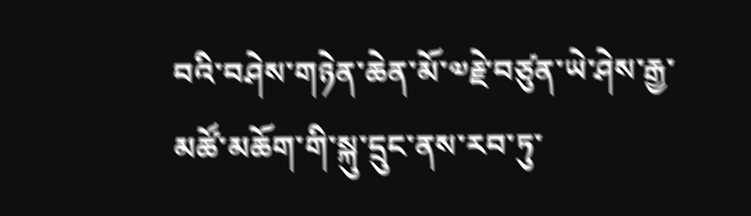བའི་བཤེས་གཉེན་ཆེན་མོ་༧རྗེ་བཙུན་ཡེ་ཤེས་རྒྱ་མཚོ་མཆོག་གི་སྐུ་དྲུང་ནས་རབ་ཏུ་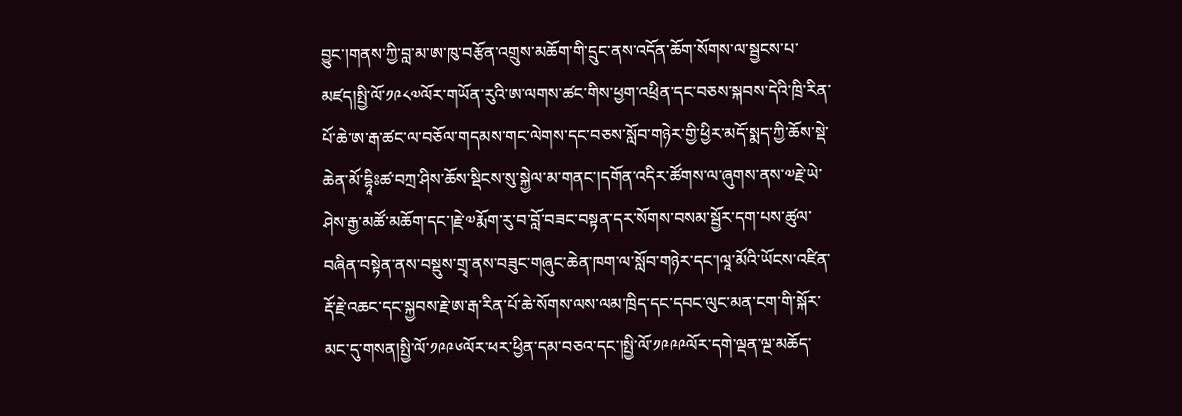བྱུང་།གནས་ཀྱི་བླ་མ་ཨ་ཁུ་བརྩོན་འགྲུས་མཆོག་གི་དྲུང་ནས་འདོན་ཆོག་སོགས་ལ་སྦྱངས་པ་མཛད།སྤྱི་ལོ་༡༩༨༧ལོར་གཡོན་རུའི་ཨ་ལགས་ཚང་གིས་ཕྱག་འཕྲིན་དང་བཅས་སྐབས་དེའི་ཁྲི་རིན་པོ་ཆེ་ཨ་རྒ་ཚང་ལ་བཅོལ་གདམས་གང་ལེགས་དང་བཅས་སློབ་གཉེར་གྱི་ཕྱིར་མདོ་སྨད་ཀྱི་ཆོས་སྡེ་ཆེན་མོ་དྷཱིཿཚ་བཀྲ་ཤིས་ཆོས་སྡིངས་སུ་སྐྱེལ་མ་གནང་།དགོན་འདིར་ཚོགས་ལ་ཞུགས་ནས་༧རྗེ་ཡེ་ཤེས་རྒྱ་མཚོ་མཆོག་དང་།རྗེ་༧རྨོག་རུ་བ་བློ་བཟང་བསྟན་དར་སོགས་བསམ་སྦྱོར་དག་པས་ཚུལ་བཞིན་བསྟེན་ནས་བསྡུས་གྲྭ་ནས་བཟུང་གཞུང་ཆེན་ཁག་ལ་སློབ་གཉེར་དང་།ལཱ་མོའི་ཡོངས་འཛིན་རྡོ་རྗེ་འཆང་དང་སྐྱབས་རྗེ་ཨ་རྒ་རིན་པོ་ཆེ་སོགས་ལས་ལམ་ཁྲིད་དང་དབང་ལུང་མན་ངག་གི་སྐོར་མང་དུ་གསན།སྤྱི་ལོ་༡༩༩༦ལོར་ཕར་ཕྱིན་དམ་བཅའ་དང་།སྤྱི་ལོ་༡༩༩༩ལོར་དགེ་ལྡན་ལྔ་མཆོད་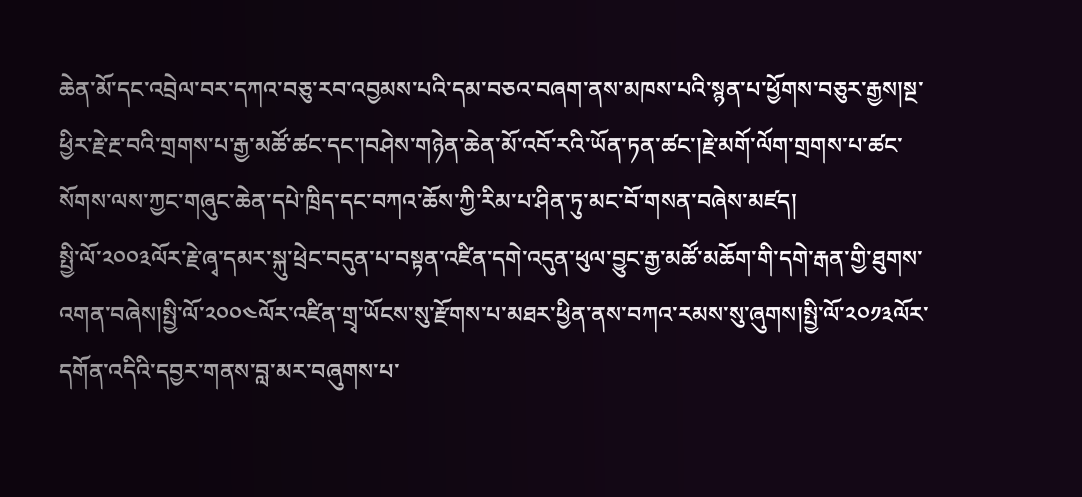ཆེན་མོ་དང་འབྲེལ་བར་དཀའ་བཅུ་རབ་འབྱམས་པའི་དམ་བཅའ་བཞག་ནས་མཁས་པའི་སྙན་པ་ཕྱོགས་བཅུར་རྒྱས།སྔ་ཕྱིར་རྗེ་རྔ་བའི་གྲགས་པ་རྒྱ་མཚོ་ཚང་དང་།བཤེས་གཉེན་ཆེན་མོ་འབོ་རའི་ཡོན་ཏན་ཚང་།རྗེ་མགོ་ལོག་གྲགས་པ་ཚང་སོགས་ལས་ཀྱང་གཞུང་ཆེན་དཔེ་ཁྲིད་དང་བཀའ་ཆོས་ཀྱི་རིམ་པ་ཤིན་ཏུ་མང་བོ་གསན་བཞེས་མཛད།
སྤྱི་ལོ་༢༠༠༣ལོར་རྗེ་ཞྭ་དམར་སྐུ་ཕྲེང་བདུན་པ་བསྟན་འཛིན་དགེ་འདུན་ཕུལ་བྱུང་རྒྱ་མཚོ་མཆོག་གི་དགེ་རྒན་གྱི་ཐུགས་འགན་བཞེས།སྤྱི་ལོ་༢༠༠༤ལོར་འཛིན་གྲྭ་ཡོངས་སུ་རྫོགས་པ་མཐར་ཕྱིན་ནས་བཀའ་རམས་སུ་ཞུགས།སྤྱི་ལོ་༢༠༡༣ལོར་དགོན་འདིའི་དབྱར་གནས་བླ་མར་བཞུགས་པ་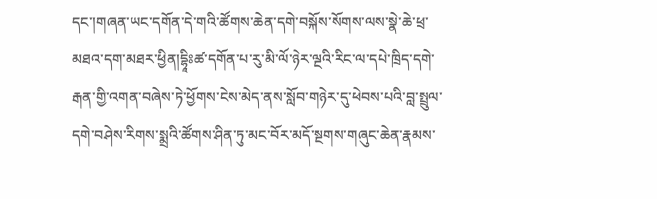དང་།གཞན་ཡང་དགོན་དེ་གའི་ཚོགས་ཆེན་དགེ་བསྐོས་སོགས་ལས་སྣེ་ཆེ་ཕྲ་མཐའ་དག་མཐར་ཕྱིན།དྷཱིཿཚ་དགོན་པ་རུ་མི་ལོ་ཉེར་ལྔའི་རིང་ལ་དཔེ་ཁྲིད་དགེ་རྒན་གྱི་འགན་བཞེས་ཏེ་ཕྱོགས་ངེས་མེད་ནས་སློབ་གཉེར་དུ་ཕེབས་པའི་བླ་སྤྲུལ་དགེ་བཤེས་རིགས་སྨྲའི་ཚོགས་ཤིན་ཏུ་མང་བོར་མདོ་སྔགས་གཞུང་ཆེན་རྣམས་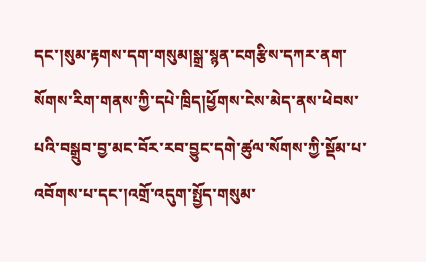དང་།སུམ་རྟགས་དག་གསུམ།སྒྲ་སྙན་ངགརྩིས་དཀར་ནག་སོགས་རིག་གནས་ཀྱི་དཔེ་ཁྲིད།ཕྱོགས་ངེས་མེད་ནས་ཕེབས་པའི་བསྒྲུབ་བྱ་མང་བོར་རབ་བྱུང་དགེ་ཚུལ་སོགས་ཀྱི་སྡོམ་པ་འབོགས་པ་དང་།འགྲོ་འདུག་སྤྱོད་གསུམ་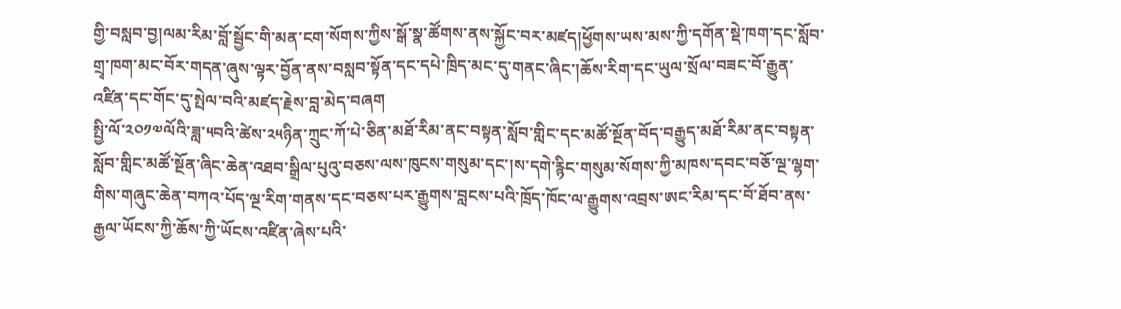གྱི་བསླབ་བྱ།ལམ་རིམ་བློ་སྦྱོང་གི་མན་ངག་སོགས་ཀྱིས་སྒོ་སྣ་ཚོགས་ནས་སྐྱོང་བར་མཛད།ཕྱོགས་ཡས་མས་ཀྱི་དགོན་སྡེ་ཁག་དང་སློབ་གྲྭ་ཁག་མང་བོར་གདན་ཞུས་ལྟར་བྱོན་ནས་བསླབ་སྟོན་དང་དཔེ་ཁྲིད་མང་དུ་གནང་ཞིང་།ཆོས་རིག་དང་ཡུལ་སྲོལ་བཟང་བོ་རྒྱུན་འཛིན་དང་གོང་དུ་སྤེལ་བའི་མཛད་རྗེས་བླ་མེད་བཞག
སྤྱི་ལོ་༢༠༡༧ལོའི་ཟླ་༥བའི་ཚེས་༢༥ཉིན་ཀྲུང་ཀོ་པེ་ཅིན་མཐོ་རིམ་ནང་བསྟན་སློབ་གླིང་དང་མཚོ་སྔོན་བོད་བརྒྱུད་མཐོ་རིམ་ནང་བསྟན་སློབ་གླིང་མཚོ་སྔོན་ཞིང་ཆེན་འཐབ་སྒྲིལ་པུའུ་བཅས་ལས་ཁུངས་གསུམ་དང་།ས་དགེ་རྙིང་གསུམ་སོགས་ཀྱི་མཁས་དབང་བཅོ་ལྔ་ལྷག་གིས་གཞུང་ཆེན་བཀའ་པོད་ལྔ་རིག་གནས་དང་བཅས་པར་རྒྱུགས་བླངས་པའི་ཁྲོད་ཁོང་ལ་རྒྱུགས་འབྲས་ཨང་རིམ་དང་བོ་ཐོབ་ནས་རྒྱལ་ཡོངས་ཀྱི་ཆོས་ཀྱི་ཡོངས་འཛིན་ཞེས་པའི་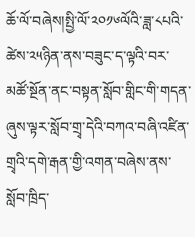ཆོ་ལོ་བཞེས།སྤྱི་ལོ་༢༠༡༦ལོའི་ཟླ་༨པའི་ཚེས་༢༥ཉིན་ནས་བཟུང་ད་ལྟའི་བར་མཚོ་སྔོན་ནང་བསྟན་སློབ་གླིང་གི་གདན་ཞུས་ལྟར་སློབ་གྲྭ་དེའི་བཀའ་བཞི་འཛིན་གྲྭའི་དགེ་རྒན་གྱི་འགན་བཞེས་ནས་སློབ་ཁྲིད་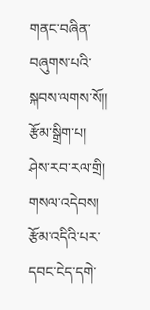གནང་བཞིན་བཞུགས་པའི་སྐབས་ལགས་སོ།།
རྩོམ་སྒྲིག་པ། ཤེས་རབ་རལ་གྲི།
གསལ་འདེབས།
རྩོམ་འདིའི་པར་དབང་ངེད་དགེ་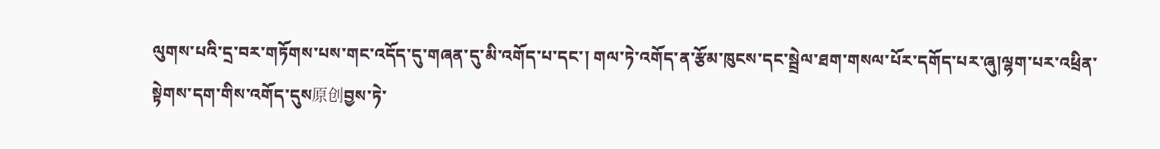ལུགས་པའི་དྲ་བར་གཏོགས་པས་གང་འདོད་དུ་གཞན་དུ་མི་འགོད་པ་དང་། གལ་ཏེ་འགོད་ན་རྩོམ་ཁུངས་དང་སྦྲེལ་ཐག་གསལ་པོར་དགོད་པར་ཞུ།ལྷག་པར་འཕྲིན་སྟེགས་དག་གིས་འགོད་དུས原创བྱས་ཏེ་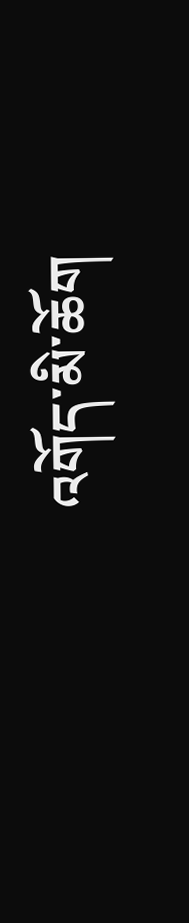འགོད་མི་ཆོག